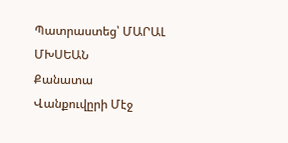Պատրաստեց՝ ՄԱՐԱԼ ՄԽՍԵԱՆ
Քանատա
Վանքուվըրի Մէջ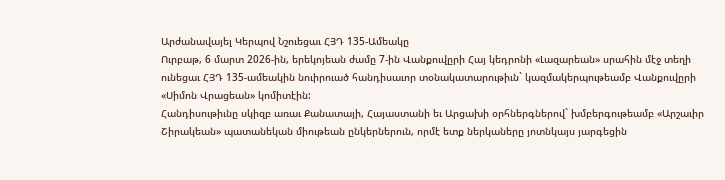Արժանավայել Կերպով Նշուեցաւ ՀՅԴ 135-Ամեակը
Ուրբաթ, 6 մարտ 2026-ին, երեկոյեան ժամը 7-ին Վանքուվըրի Հայ կեդրոնի «Լազարեան» սրահին մէջ տեղի ունեցաւ ՀՅԴ 135-ամեակին նուիրուած հանդիսաւոր տօնակատարութիւն` կազմակերպութեամբ Վանքուվըրի «Սիմոն Վրացեան» կոմիտէին:
Հանդիսութիւնը սկիզբ առաւ Քանատայի, Հայաստանի եւ Արցախի օրհներգներով` խմբերգութեամբ «Արշաւիր Շիրակեան» պատանեկան միութեան ընկերներուն, որմէ ետք ներկաները յոտնկայս յարգեցին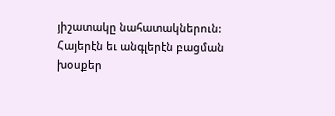յիշատակը նահատակներուն: Հայերէն եւ անգլերէն բացման խօսքեր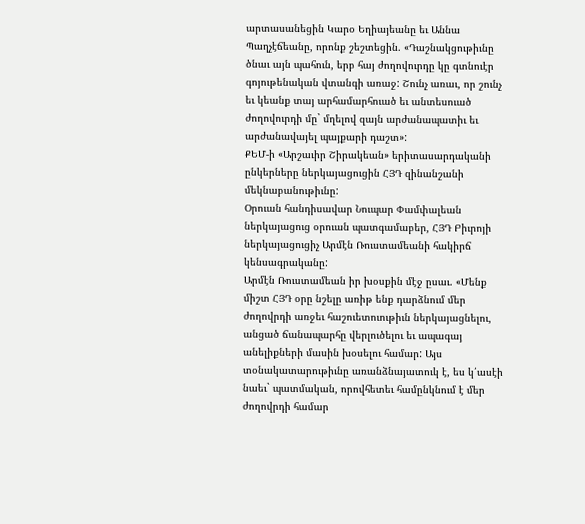արտասանեցին Կարօ Եղիայեանը եւ Աննա Պաղչէճեանը, որոնք շեշտեցին. «Դաշնակցութիւնը ծնաւ այն պահուն, երբ հայ ժողովուրդը կը գտնուէր գոյութենական վտանգի առաջ: Շունչ առաւ, որ շունչ եւ կեանք տայ արհամարհուած եւ անտեսուած ժողովուրդի մը` մղելով զայն արժանապատիւ եւ արժանավայել պայքարի դաշտ»:
ՔԵՄ-ի «Արշաւիր Շիրակեան» երիտասարդականի ընկերները ներկայացուցին ՀՅԴ զինանշանի մեկնաբանութիւնը:
Օրուան հանդիսավար Նուպար Փամփալեան ներկայացուց օրուան պատգամաբեր, ՀՅԴ Բիւրոյի ներկայացուցիչ Արմէն Ռուստամեանի հակիրճ կենսագրականը:
Արմէն Ռուստամեան իր խօսքին մէջ ըսաւ. «Մենք միշտ ՀՅԴ օրը նշելը առիթ ենք դարձնում մեր ժողովրդի առջեւ հաշուետուութիւն ներկայացնելու, անցած ճանապարհը վերլուծելու եւ ապագայ անելիքների մասին խօսելու համար: Այս տօնակատարութիւնը առանձնայատուկ է, ես կ՛ասէի նաեւ` պատմական, որովհետեւ համընկնում է մեր ժողովրդի համար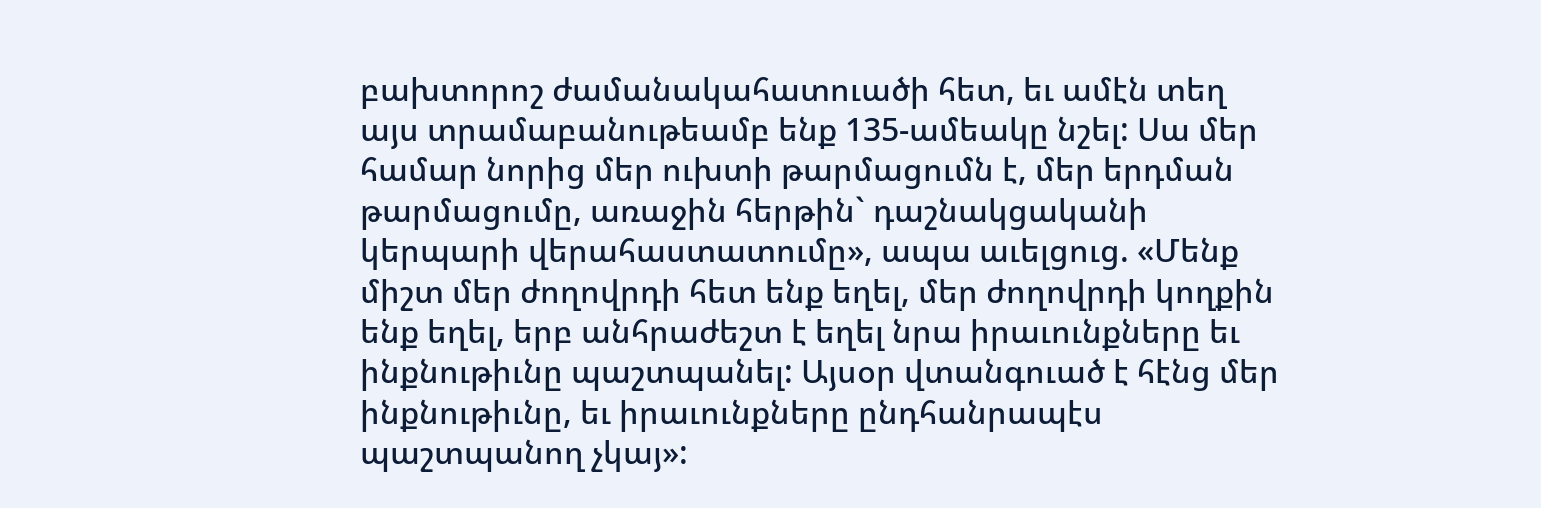բախտորոշ ժամանակահատուածի հետ, եւ ամէն տեղ այս տրամաբանութեամբ ենք 135-ամեակը նշել: Սա մեր համար նորից մեր ուխտի թարմացումն է, մեր երդման թարմացումը, առաջին հերթին` դաշնակցականի կերպարի վերահաստատումը», ապա աւելցուց. «Մենք միշտ մեր ժողովրդի հետ ենք եղել, մեր ժողովրդի կողքին ենք եղել, երբ անհրաժեշտ է եղել նրա իրաւունքները եւ ինքնութիւնը պաշտպանել: Այսօր վտանգուած է հէնց մեր ինքնութիւնը, եւ իրաւունքները ընդհանրապէս պաշտպանող չկայ»: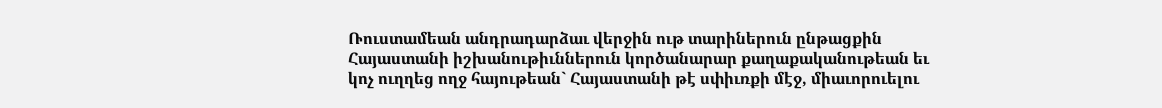Ռուստամեան անդրադարձաւ վերջին ութ տարիներուն ընթացքին Հայաստանի իշխանութիւններուն կործանարար քաղաքականութեան եւ կոչ ուղղեց ողջ հայութեան` Հայաստանի թէ սփիւռքի մէջ, միաւորուելու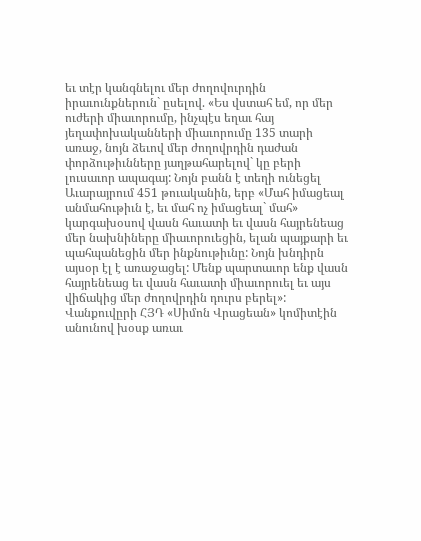եւ տէր կանգնելու մեր ժողովուրդին իրաւունքներուն` ըսելով. «Ես վստահ եմ, որ մեր ուժերի միաւորումը, ինչպէս եղաւ հայ յեղափոխականների միաւորումը 135 տարի առաջ, նոյն ձեւով մեր ժողովրդին դաժան փորձութիւնները յաղթահարելով` կը բերի լուսաւոր ապագայ: Նոյն բանն է տեղի ունեցել Աւարայրում 451 թուականին, երբ «Մահ իմացեալ անմահութիւն է, եւ մահ ոչ իմացեալ` մահ» կարգախօսով վասն հաւատի եւ վասն հայրենեաց մեր նախնիները միաւորուեցին, ելան պայքարի եւ պահպանեցին մեր ինքնութիւնը: Նոյն խնդիրն այսօր էլ է առաջացել: Մենք պարտաւոր ենք վասն հայրենեաց եւ վասն հաւատի միաւորուել եւ այս վիճակից մեր ժողովրդին դուրս բերել»:
Վանքուվըրի ՀՅԴ «Սիմոն Վրացեան» կոմիտէին անունով խօսք առաւ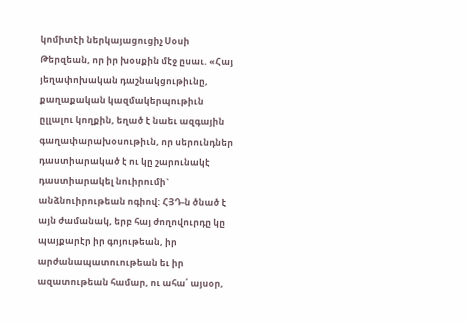կոմիտէի ներկայացուցիչ Սօսի Թերզեան, որ իր խօսքին մէջ ըսաւ. «Հայ յեղափոխական դաշնակցութիւնը, քաղաքական կազմակերպութիւն ըլլալու կողքին, եղած է նաեւ ազգային գաղափարախօսութիւն, որ սերունդներ դաստիարակած է ու կը շարունակէ դաստիարակել նուիրումի` անձնուիրութեան ոգիով: ՀՅԴ-ն ծնած է այն ժամանակ, երբ հայ ժողովուրդը կը պայքարէր իր գոյութեան, իր արժանապատուութեան եւ իր ազատութեան համար, ու ահա՛ այսօր,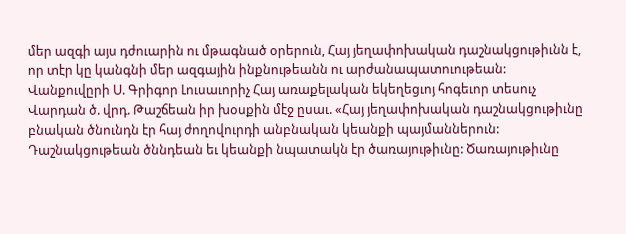մեր ազգի այս դժուարին ու մթագնած օրերուն, Հայ յեղափոխական դաշնակցութիւնն է, որ տէր կը կանգնի մեր ազգային ինքնութեանն ու արժանապատուութեան:
Վանքուվըրի Ս. Գրիգոր Լուսաւորիչ Հայ առաքելական եկեղեցւոյ հոգեւոր տեսուչ Վարդան ծ. վրդ. Թաշճեան իր խօսքին մէջ ըսաւ. «Հայ յեղափոխական դաշնակցութիւնը բնական ծնունդն էր հայ ժողովուրդի անբնական կեանքի պայմաններուն: Դաշնակցութեան ծննդեան եւ կեանքի նպատակն էր ծառայութիւնը: Ծառայութիւնը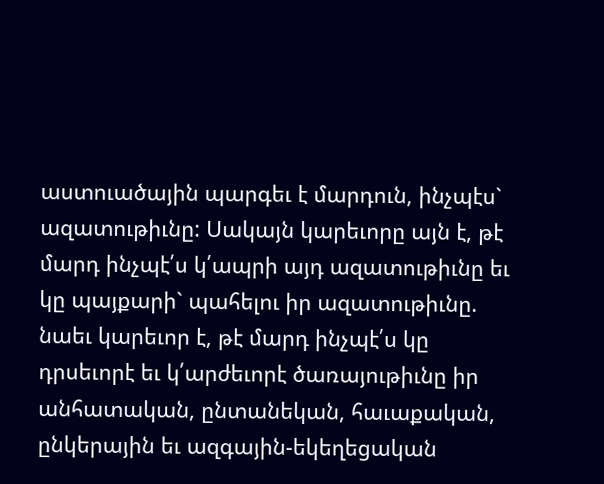աստուածային պարգեւ է մարդուն, ինչպէս` ազատութիւնը: Սակայն կարեւորը այն է, թէ մարդ ինչպէ՛ս կ՛ապրի այդ ազատութիւնը եւ կը պայքարի` պահելու իր ազատութիւնը. նաեւ կարեւոր է, թէ մարդ ինչպէ՛ս կը դրսեւորէ եւ կ՛արժեւորէ ծառայութիւնը իր անհատական, ընտանեկան, հաւաքական, ընկերային եւ ազգային-եկեղեցական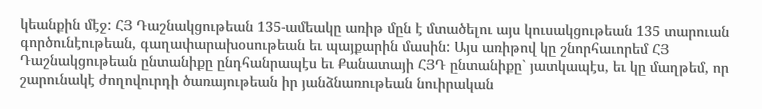կեանքին մէջ: ՀՅ Դաշնակցութեան 135-ամեակը առիթ մըն է մտածելու այս կուսակցութեան 135 տարուան գործունէութեան, գաղափարախօսութեան եւ պայքարին մասին: Այս առիթով կը շնորհաւորեմ ՀՅ Դաշնակցութեան ընտանիքը ընդհանրապէս եւ Քանատայի ՀՅԴ ընտանիքը` յատկապէս, եւ կը մաղթեմ, որ շարունակէ ժողովուրդի ծառայութեան իր յանձնառութեան նուիրական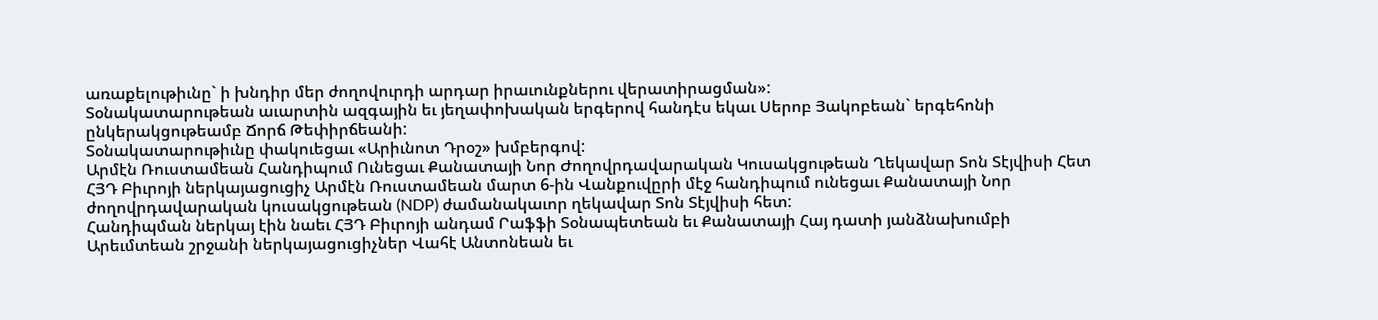առաքելութիւնը` ի խնդիր մեր ժողովուրդի արդար իրաւունքներու վերատիրացման»:
Տօնակատարութեան աւարտին ազգային եւ յեղափոխական երգերով հանդէս եկաւ Սերոբ Յակոբեան` երգեհոնի ընկերակցութեամբ Ճորճ Թեփիրճեանի:
Տօնակատարութիւնը փակուեցաւ «Արիւնոտ Դրօշ» խմբերգով:
Արմէն Ռուստամեան Հանդիպում Ունեցաւ Քանատայի Նոր Ժողովրդավարական Կուսակցութեան Ղեկավար Տոն Տէյվիսի Հետ
ՀՅԴ Բիւրոյի ներկայացուցիչ Արմէն Ռուստամեան մարտ 6-ին Վանքուվըրի մէջ հանդիպում ունեցաւ Քանատայի Նոր ժողովրդավարական կուսակցութեան (NDP) ժամանակաւոր ղեկավար Տոն Տէյվիսի հետ:
Հանդիպման ներկայ էին նաեւ ՀՅԴ Բիւրոյի անդամ Րաֆֆի Տօնապետեան եւ Քանատայի Հայ դատի յանձնախումբի Արեւմտեան շրջանի ներկայացուցիչներ Վահէ Անտոնեան եւ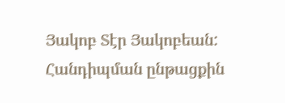Յակոբ Տէր Յակոբեան:
Հանդիպման ընթացքին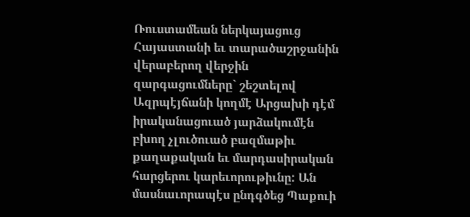Ռուստամեան ներկայացուց Հայաստանի եւ տարածաշրջանին վերաբերող վերջին զարգացումները` շեշտելով Ազրպէյճանի կողմէ Արցախի դէմ իրականացուած յարձակումէն բխող չլուծուած բազմաթիւ քաղաքական եւ մարդասիրական հարցերու կարեւորութիւնը: Ան մասնաւորապէս ընդգծեց Պաքուի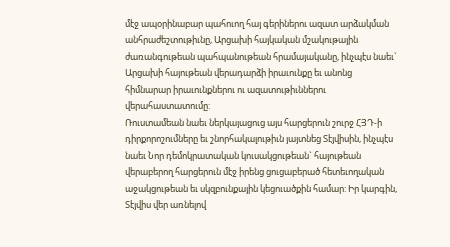մէջ ապօրինաբար պահուող հայ գերիներու ազատ արձակման անհրաժեշտութիւնը, Արցախի հայկական մշակութային ժառանգութեան պահպանութեան հրամայականը, ինչպէս նաեւ` Արցախի հայութեան վերադարձի իրաւունքը եւ անոնց հիմնարար իրաւունքներու ու ազատութիւններու վերահաստատումը:
Ռուստամեան նաեւ ներկայացուց այս հարցերուն շուրջ ՀՅԴ-ի դիրքորոշումները եւ շնորհակալութիւն յայտնեց Տէյվիսին, ինչպէս նաեւ Նոր դեմոկրատական կուսակցութեան` հայութեան վերաբերող հարցերուն մէջ իրենց ցուցաբերած հետեւողական աջակցութեան եւ սկզբունքային կեցուածքին համար: Իր կարգին, Տէյվիս վեր առնելով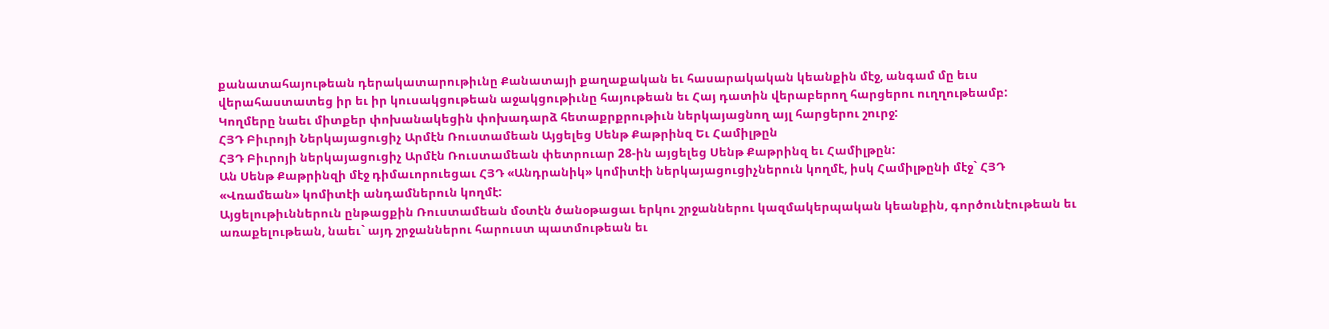քանատահայութեան դերակատարութիւնը Քանատայի քաղաքական եւ հասարակական կեանքին մէջ, անգամ մը եւս վերահաստատեց իր եւ իր կուսակցութեան աջակցութիւնը հայութեան եւ Հայ դատին վերաբերող հարցերու ուղղութեամբ:
Կողմերը նաեւ միտքեր փոխանակեցին փոխադարձ հետաքրքրութիւն ներկայացնող այլ հարցերու շուրջ:
ՀՅԴ Բիւրոյի Ներկայացուցիչ Արմէն Ռուստամեան Այցելեց Սենթ Քաթրինզ Եւ Համիլթըն
ՀՅԴ Բիւրոյի ներկայացուցիչ Արմէն Ռուստամեան փետրուար 28-ին այցելեց Սենթ Քաթրինզ եւ Համիլթըն:
Ան Սենթ Քաթրինզի մէջ դիմաւորուեցաւ ՀՅԴ «Անդրանիկ» կոմիտէի ներկայացուցիչներուն կողմէ, իսկ Համիլթընի մէջ` ՀՅԴ «Վռամեան» կոմիտէի անդամներուն կողմէ:
Այցելութիւններուն ընթացքին Ռուստամեան մօտէն ծանօթացաւ երկու շրջաններու կազմակերպական կեանքին, գործունէութեան եւ առաքելութեան, նաեւ` այդ շրջաններու հարուստ պատմութեան եւ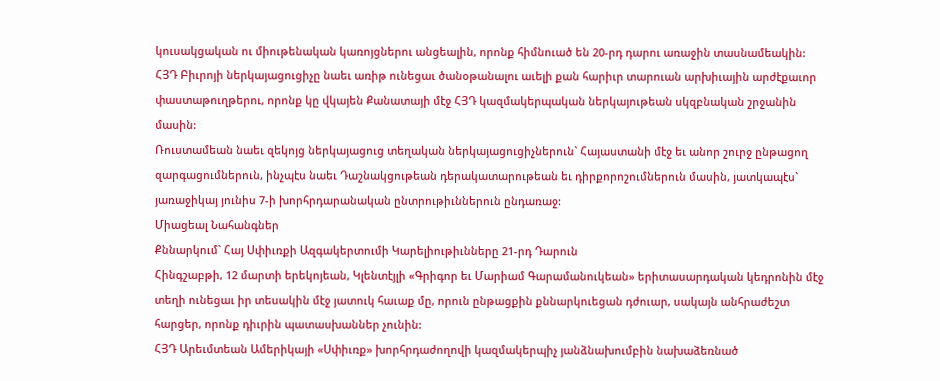կուսակցական ու միութենական կառոյցներու անցեալին, որոնք հիմնուած են 20-րդ դարու առաջին տասնամեակին:
ՀՅԴ Բիւրոյի ներկայացուցիչը նաեւ առիթ ունեցաւ ծանօթանալու աւելի քան հարիւր տարուան արխիւային արժէքաւոր փաստաթուղթերու, որոնք կը վկայեն Քանատայի մէջ ՀՅԴ կազմակերպական ներկայութեան սկզբնական շրջանին մասին:
Ռուստամեան նաեւ զեկոյց ներկայացուց տեղական ներկայացուցիչներուն` Հայաստանի մէջ եւ անոր շուրջ ընթացող զարգացումներուն, ինչպէս նաեւ Դաշնակցութեան դերակատարութեան եւ դիրքորոշումներուն մասին, յատկապէս` յառաջիկայ յունիս 7-ի խորհրդարանական ընտրութիւններուն ընդառաջ:
Միացեալ Նահանգներ
Քննարկում` Հայ Սփիւռքի Ազգակերտումի Կարելիութիւնները 21-րդ Դարուն
Հինգշաբթի, 12 մարտի երեկոյեան, Կլենտէյլի «Գրիգոր եւ Մարիամ Գարամանուկեան» երիտասարդական կեդրոնին մէջ տեղի ունեցաւ իր տեսակին մէջ յատուկ հաւաք մը, որուն ընթացքին քննարկուեցան դժուար, սակայն անհրաժեշտ հարցեր, որոնք դիւրին պատասխաններ չունին:
ՀՅԴ Արեւմտեան Ամերիկայի «Սփիւռք» խորհրդաժողովի կազմակերպիչ յանձնախումբին նախաձեռնած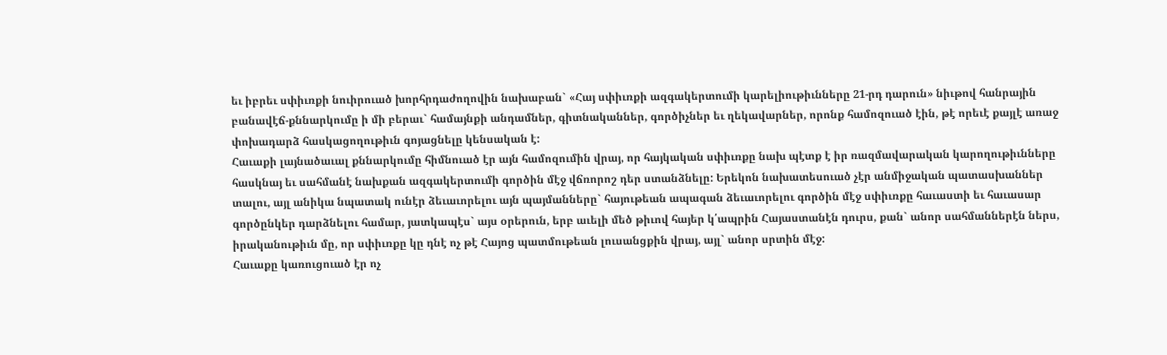եւ իբրեւ սփիւռքի նուիրուած խորհրդաժողովին նախաբան` «Հայ սփիւռքի ազգակերտումի կարելիութիւնները 21-րդ դարուն» նիւթով հանրային բանավէճ-քննարկումը ի մի բերաւ` համայնքի անդամներ, գիտնականներ, գործիչներ եւ ղեկավարներ, որոնք համոզուած էին, թէ որեւէ քայլէ առաջ փոխադարձ հասկացողութիւն գոյացնելը կենսական է:
Հաւաքի լայնածաւալ քննարկումը հիմնուած էր այն համոզումին վրայ, որ հայկական սփիւռքը նախ պէտք է իր ռազմավարական կարողութիւնները հասկնայ եւ սահմանէ նախքան ազգակերտումի գործին մէջ վճռորոշ դեր ստանձնելը: Երեկոն նախատեսուած չէր անմիջական պատասխաններ տալու, այլ անիկա նպատակ ունէր ձեւաւորելու այն պայմանները` հայութեան ապագան ձեւաւորելու գործին մէջ սփիւռքը հաւաստի եւ հաւասար գործընկեր դարձնելու համար, յատկապէս` այս օրերուն, երբ աւելի մեծ թիւով հայեր կ՛ապրին Հայաստանէն դուրս, քան` անոր սահմաններէն ներս, իրականութիւն մը, որ սփիւռքը կը դնէ ոչ թէ Հայոց պատմութեան լուսանցքին վրայ, այլ` անոր սրտին մէջ:
Հաւաքը կառուցուած էր ոչ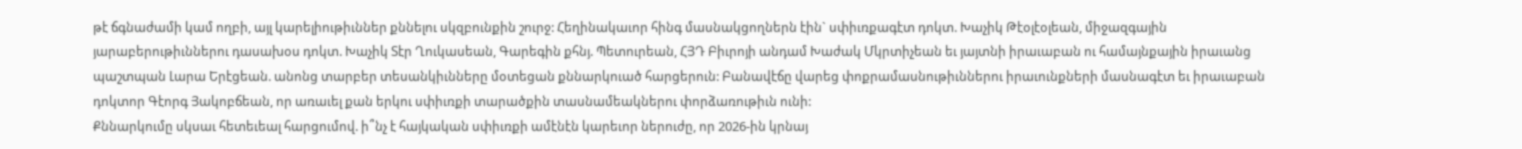թէ ճգնաժամի կամ ողբի, այլ կարելիութիւններ քննելու սկզբունքին շուրջ: Հեղինակաւոր հինգ մասնակցողներն էին` սփիւռքագէտ դոկտ. Խաչիկ Թէօլէօլեան, միջազգային յարաբերութիւններու դասախօս դոկտ. Խաչիկ Տէր Ղուկասեան, Գարեգին քհնյ. Պետուրեան, ՀՅԴ Բիւրոյի անդամ Խաժակ Մկրտիչեան եւ յայտնի իրաւաբան ու համայնքային իրաւանց պաշտպան Լարա Երէցեան. անոնց տարբեր տեսանկիւնները մօտեցան քննարկուած հարցերուն: Բանավէճը վարեց փոքրամասնութիւններու իրաւունքների մասնագէտ եւ իրաւաբան դոկտոր Գէորգ Յակոբճեան, որ առաւել քան երկու սփիւռքի տարածքին տասնամեակներու փորձառութիւն ունի:
Քննարկումը սկսաւ հետեւեալ հարցումով. ի՞նչ է հայկական սփիւռքի ամէնէն կարեւոր ներուժը, որ 2026-ին կրնայ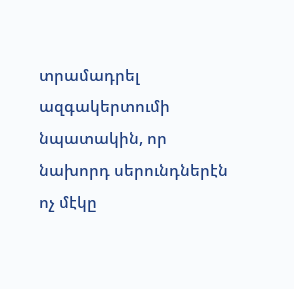տրամադրել ազգակերտումի նպատակին, որ նախորդ սերունդներէն ոչ մէկը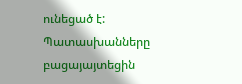ունեցած է: Պատասխանները բացայայտեցին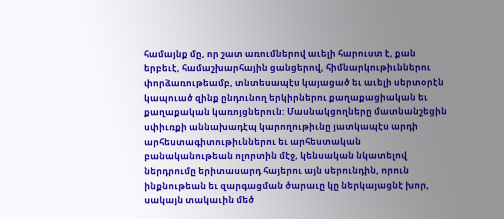համայնք մը, որ շատ առումներով աւելի հարուստ է, քան երբեւէ, համաշխարհային ցանցերով, հիմնարկութիւններու փորձառութեամբ, տնտեսապէս կայացած եւ աւելի սերտօրէն կապուած զինք ընդունող երկիրներու քաղաքացիական եւ քաղաքական կառոյցներուն: Մասնակցողները մատնանշեցին սփիւռքի աննախադէպ կարողութիւնը յատկապէս արդի արհեստագիտութիւններու եւ արհեստական բանականութեան ոլորտին մէջ, կենսական նկատելով ներդրումը երիտասարդ հայերու այն սերունդին, որուն ինքնութեան եւ զարգացման ծարաւը կը ներկայացնէ խոր, սակայն տակաւին մեծ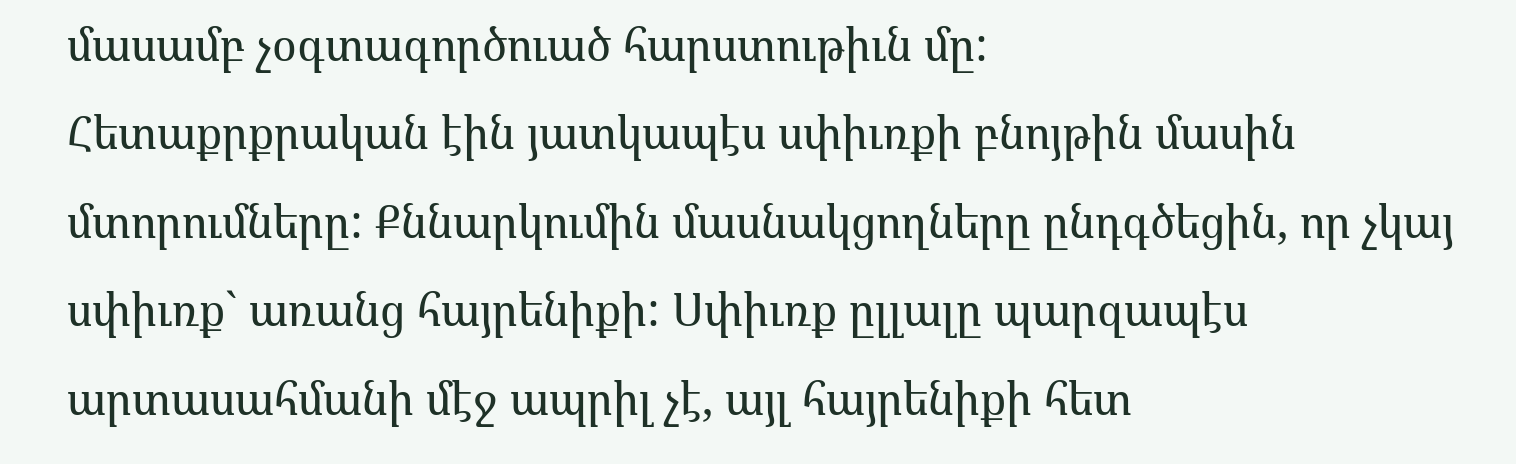մասամբ չօգտագործուած հարստութիւն մը:
Հետաքրքրական էին յատկապէս սփիւռքի բնոյթին մասին մտորումները: Քննարկումին մասնակցողները ընդգծեցին, որ չկայ սփիւռք` առանց հայրենիքի: Սփիւռք ըլլալը պարզապէս արտասահմանի մէջ ապրիլ չէ, այլ հայրենիքի հետ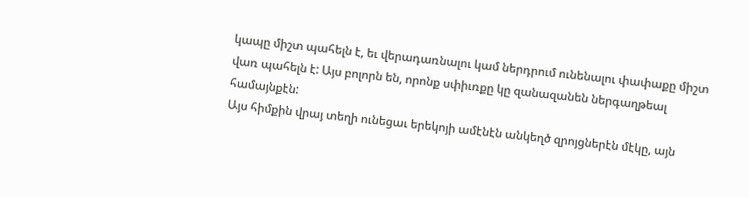կապը միշտ պահելն է, եւ վերադառնալու կամ ներդրում ունենալու փափաքը միշտ վառ պահելն է: Այս բոլորն են, որոնք սփիւռքը կը զանազանեն ներգաղթեալ համայնքէն:
Այս հիմքին վրայ տեղի ունեցաւ երեկոյի ամէնէն անկեղծ զրոյցներէն մէկը, այն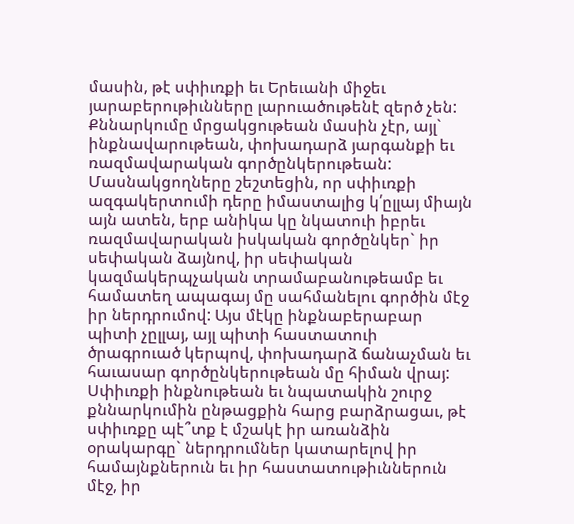մասին, թէ սփիւռքի եւ Երեւանի միջեւ յարաբերութիւնները լարուածութենէ զերծ չեն: Քննարկումը մրցակցութեան մասին չէր, այլ` ինքնավարութեան, փոխադարձ յարգանքի եւ ռազմավարական գործընկերութեան: Մասնակցողները շեշտեցին, որ սփիւռքի ազգակերտումի դերը իմաստալից կ՛ըլլայ միայն այն ատեն, երբ անիկա կը նկատուի իբրեւ ռազմավարական իսկական գործընկեր` իր սեփական ձայնով, իր սեփական կազմակերպչական տրամաբանութեամբ եւ համատեղ ապագայ մը սահմանելու գործին մէջ իր ներդրումով: Այս մէկը ինքնաբերաբար պիտի չըլլայ, այլ պիտի հաստատուի ծրագրուած կերպով, փոխադարձ ճանաչման եւ հաւասար գործընկերութեան մը հիման վրայ:
Սփիւռքի ինքնութեան եւ նպատակին շուրջ քննարկումին ընթացքին հարց բարձրացաւ, թէ սփիւռքը պէ՞տք է մշակէ իր առանձին օրակարգը` ներդրումներ կատարելով իր համայնքներուն եւ իր հաստատութիւններուն մէջ, իր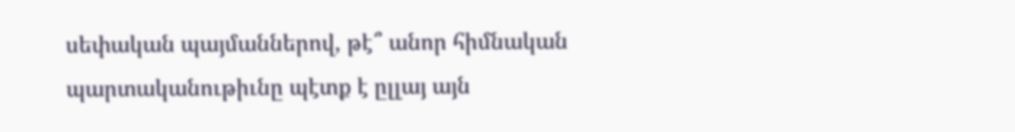սեփական պայմաններով, թէ՞ անոր հիմնական պարտականութիւնը պէտք է ըլլայ այն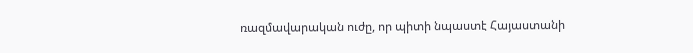ռազմավարական ուժը, որ պիտի նպաստէ Հայաստանի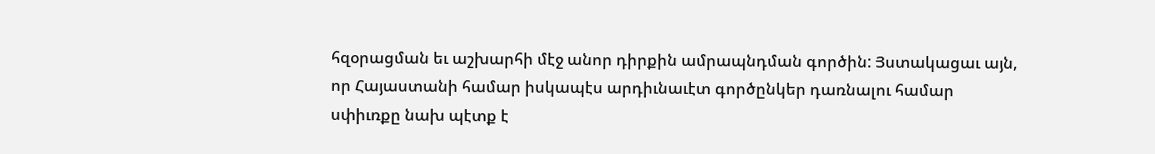հզօրացման եւ աշխարհի մէջ անոր դիրքին ամրապնդման գործին: Յստակացաւ այն, որ Հայաստանի համար իսկապէս արդիւնաւէտ գործընկեր դառնալու համար սփիւռքը նախ պէտք է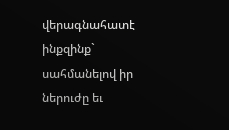վերագնահատէ ինքզինք` սահմանելով իր ներուժը եւ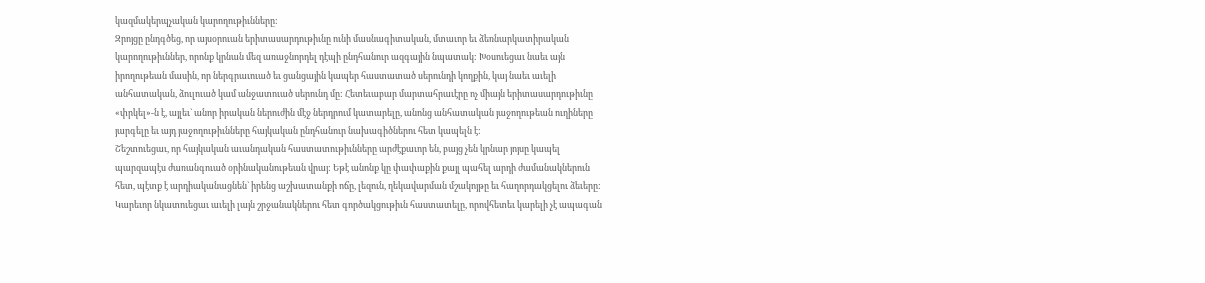կազմակերպչական կարողութիւնները:
Զրոյցը ընդգծեց, որ այսօրուան երիտասարդութիւնը ունի մասնագիտական, մտաւոր եւ ձեռնարկատիրական կարողութիւններ, որոնք կրնան մեզ առաջնորդել դէպի ընդհանուր ազգային նպատակ: Խօսուեցաւ նաեւ այն իրողութեան մասին, որ ներգրաւուած եւ ցանցային կապեր հաստատած սերունդի կողքին, կայ նաեւ աւելի անհատական, ձուլուած կամ անջատուած սերունդ մը: Հետեւաբար մարտահրաւէրը ոչ միայն երիտասարդութիւնը «փրկել»-ն է, այլեւ` անոր իրական ներուժին մէջ ներդրում կատարելը, անոնց անհատական յաջողութեան ուղիները յարգելը եւ այդ յաջողութիւնները հայկական ընդհանուր նախագիծներու հետ կապելն է:
Շեշտուեցաւ, որ հայկական աւանդական հաստատութիւնները արժէքաւոր են, բայց չեն կրնար յոյսը կապել պարզապէս ժառանգուած օրինականութեան վրայ: Եթէ անոնք կը փափաքին քայլ պահել արդի ժամանակներուն հետ, պէտք է արդիականացնեն` իրենց աշխատանքի ոճը, լեզուն, ղեկավարման մշակոյթը եւ հաղորդակցելու ձեւերը: Կարեւոր նկատուեցաւ աւելի լայն շրջանակներու հետ գործակցութիւն հաստատելը, որովհետեւ կարելի չէ ապագան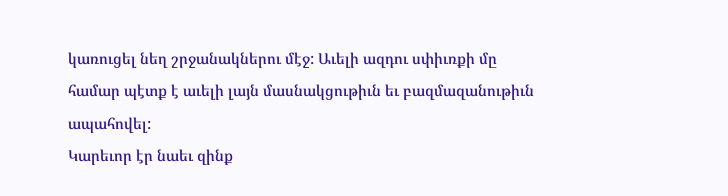կառուցել նեղ շրջանակներու մէջ: Աւելի ազդու սփիւռքի մը համար պէտք է աւելի լայն մասնակցութիւն եւ բազմազանութիւն ապահովել:
Կարեւոր էր նաեւ զինք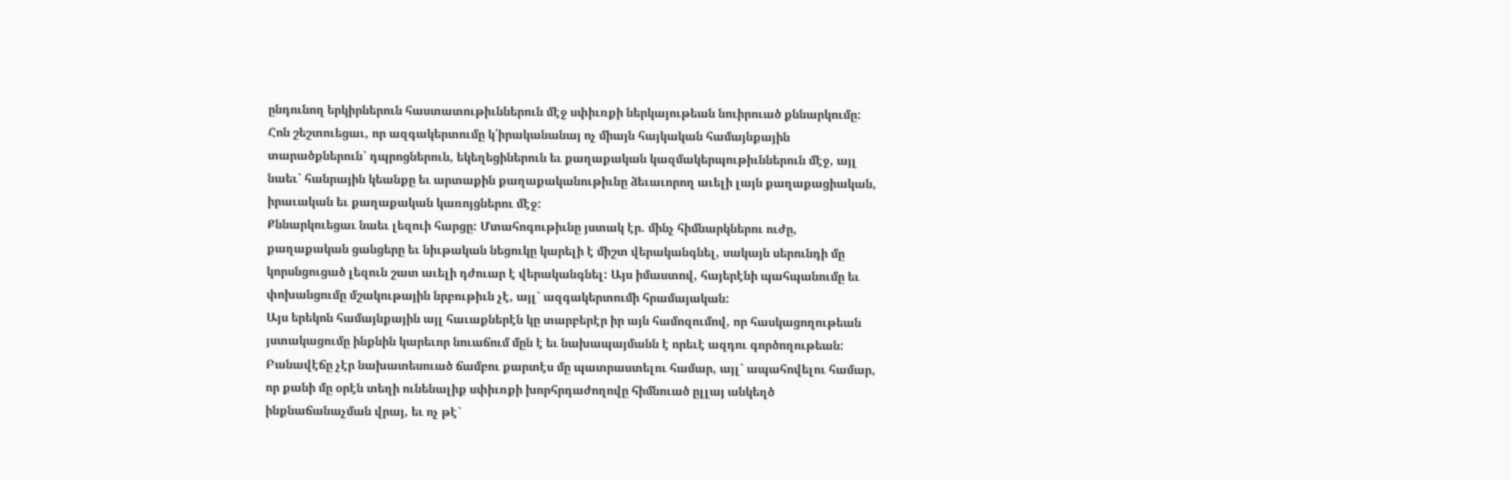ընդունող երկիրներուն հաստատութիւններուն մէջ սփիւռքի ներկայութեան նուիրուած քննարկումը: Հոն շեշտուեցաւ, որ ազգակերտումը կ՛իրականանայ ոչ միայն հայկական համայնքային տարածքներուն` դպրոցներուն, եկեղեցիներուն եւ քաղաքական կազմակերպութիւններուն մէջ, այլ նաեւ` հանրային կեանքը եւ արտաքին քաղաքականութիւնը ձեւաւորող աւելի լայն քաղաքացիական, իրաւական եւ քաղաքական կառոյցներու մէջ:
Քննարկուեցաւ նաեւ լեզուի հարցը: Մտահոգութիւնը յստակ էր. մինչ հիմնարկներու ուժը, քաղաքական ցանցերը եւ նիւթական նեցուկը կարելի է միշտ վերականգնել, սակայն սերունդի մը կորսնցուցած լեզուն շատ աւելի դժուար է վերականգնել: Այս իմաստով, հայերէնի պահպանումը եւ փոխանցումը մշակութային նրբութիւն չէ, այլ` ազգակերտումի հրամայական:
Այս երեկոն համայնքային այլ հաւաքներէն կը տարբերէր իր այն համոզումով, որ հասկացողութեան յստակացումը ինքնին կարեւոր նուաճում մըն է եւ նախապայմանն է որեւէ ազդու գործողութեան: Բանավէճը չէր նախատեսուած ճամբու քարտէս մը պատրաստելու համար, այլ` ապահովելու համար, որ քանի մը օրէն տեղի ունենալիք սփիւռքի խորհրդաժողովը հիմնուած ըլլայ անկեղծ ինքնաճանաչման վրայ, եւ ոչ թէ`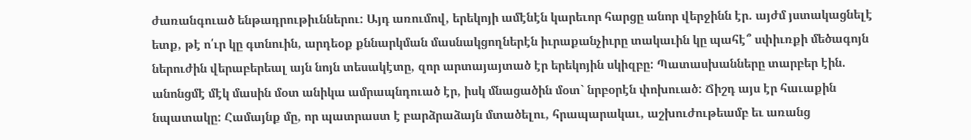ժառանգուած ենթադրութիւններու: Այդ առումով, երեկոյի ամէնէն կարեւոր հարցը անոր վերջինն էր. այժմ յստակացնելէ ետք, թէ ո՛ւր կը գտնուին, արդեօք քննարկման մասնակցողներէն իւրաքանչիւրը տակաւին կը պահէ՞ սփիւռքի մեծագոյն ներուժին վերաբերեալ այն նոյն տեսակէտը, զոր արտայայտած էր երեկոյին սկիզբը: Պատասխանները տարբեր էին. անոնցմէ մէկ մասին մօտ անիկա ամրապնդուած էր, իսկ մնացածին մօտ` նրբօրէն փոխուած: Ճիշդ այս էր հաւաքին նպատակը: Համայնք մը, որ պատրաստ է բարձրաձայն մտածելու, հրապարակաւ, աշխուժութեամբ եւ առանց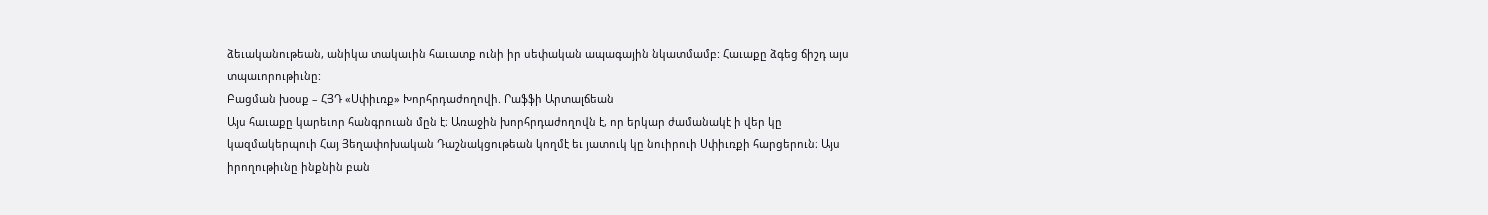ձեւականութեան, անիկա տակաւին հաւատք ունի իր սեփական ապագային նկատմամբ: Հաւաքը ձգեց ճիշդ այս տպաւորութիւնը:
Բացման խօսք – ՀՅԴ «Սփիւռք» Խորհրդաժողովի. Րաֆֆի Արտալճեան
Այս հաւաքը կարեւոր հանգրուան մըն է։ Առաջին խորհրդաժողովն է, որ երկար ժամանակէ ի վեր կը կազմակերպուի Հայ Յեղափոխական Դաշնակցութեան կողմէ եւ յատուկ կը նուիրուի Սփիւռքի հարցերուն։ Այս իրողութիւնը ինքնին բան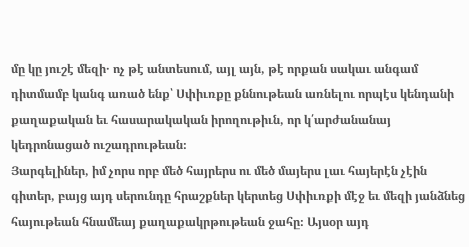մը կը յուշէ մեզի․ ոչ թէ անտեսում, այլ այն, թէ որքան սակաւ անգամ դիտմամբ կանգ առած ենք՝ Սփիւռքը քննութեան առնելու որպէս կենդանի քաղաքական եւ հասարակական իրողութիւն, որ կ՛արժանանայ կեդրոնացած ուշադրութեան։
Յարգելիներ, իմ չորս որբ մեծ հայրերս ու մեծ մայերս լաւ հայերէն չէին գիտեր, բայց այդ սերունդը հրաշքներ կերտեց Սփիւռքի մէջ եւ մեզի յանձնեց հայութեան հնամեայ քաղաքակրթութեան ջահը։ Այսօր այդ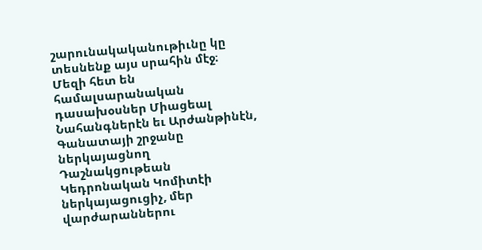շարունակականութիւնը կը տեսնենք այս սրահին մէջ։
Մեզի հետ են համալսարանական դասախօսներ Միացեալ Նահանգներէն եւ Արժանթինէն, Գանատայի շրջանը ներկայացնող Դաշնակցութեան Կեդրոնական Կոմիտէի ներկայացուցիչ, մեր վարժարաններու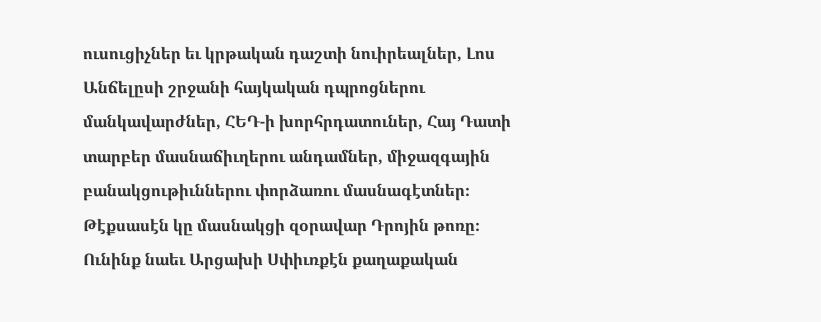ուսուցիչներ եւ կրթական դաշտի նուիրեալներ, Լոս Անճելըսի շրջանի հայկական դպրոցներու մանկավարժներ, ՀԵԴ-ի խորհրդատուներ, Հայ Դատի տարբեր մասնաճիւղերու անդամներ, միջազգային բանակցութիւններու փորձառու մասնագէտներ։ Թէքսասէն կը մասնակցի զօրավար Դրոյին թոռը։ Ունինք նաեւ Արցախի Սփիւռքէն քաղաքական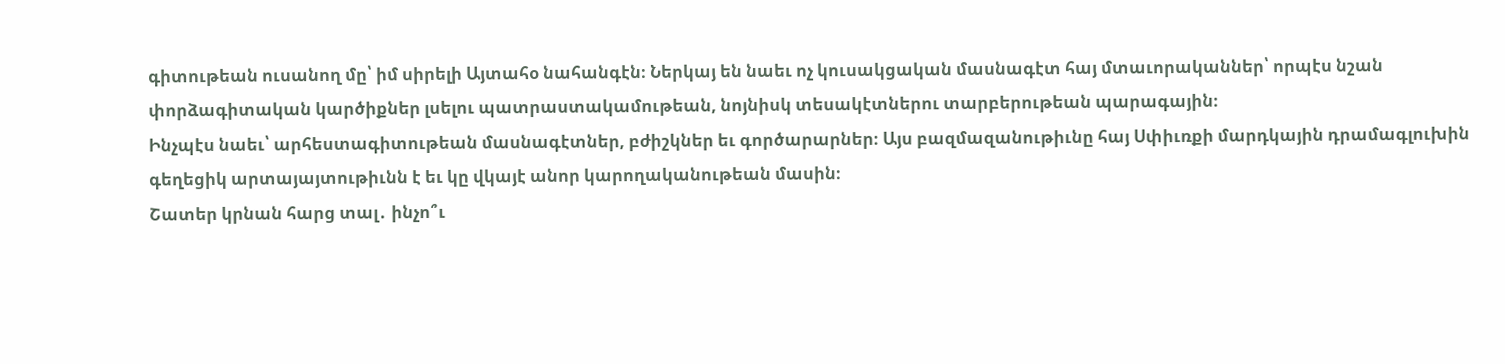գիտութեան ուսանող մը՝ իմ սիրելի Այտահօ նահանգէն։ Ներկայ են նաեւ ոչ կուսակցական մասնագէտ հայ մտաւորականներ՝ որպէս նշան փորձագիտական կարծիքներ լսելու պատրաստակամութեան, նոյնիսկ տեսակէտներու տարբերութեան պարագային։
Ինչպէս նաեւ՝ արհեստագիտութեան մասնագէտներ, բժիշկներ եւ գործարարներ։ Այս բազմազանութիւնը հայ Սփիւռքի մարդկային դրամագլուխին գեղեցիկ արտայայտութիւնն է եւ կը վկայէ անոր կարողականութեան մասին։
Շատեր կրնան հարց տալ․ ինչո՞ւ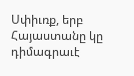Սփիւռք, երբ Հայաստանը կը դիմագրաւէ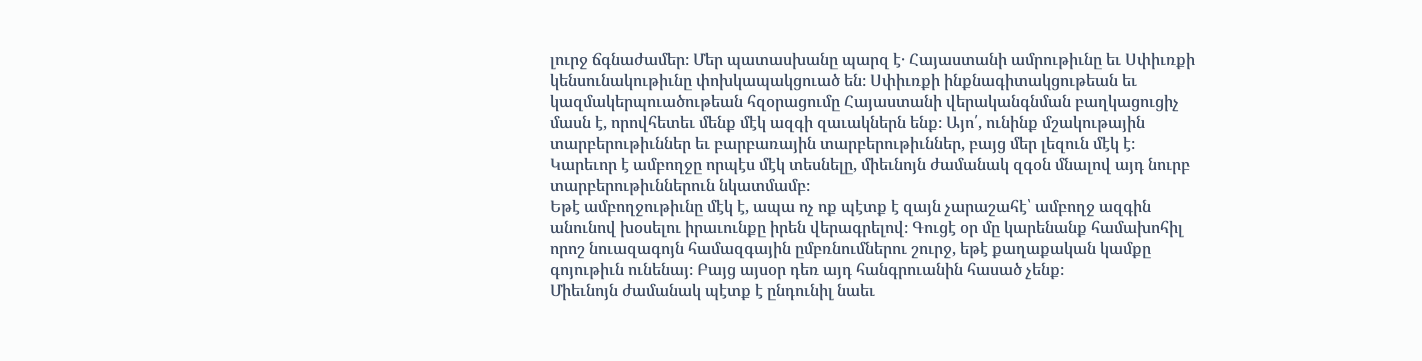լուրջ ճգնաժամեր։ Մեր պատասխանը պարզ է․ Հայաստանի ամրութիւնը եւ Սփիւռքի կենսունակութիւնը փոխկապակցուած են։ Սփիւռքի ինքնագիտակցութեան եւ կազմակերպուածութեան հզօրացումը Հայաստանի վերականգնման բաղկացուցիչ մասն է, որովհետեւ մենք մէկ ազգի զաւակներն ենք։ Այո՛, ունինք մշակութային տարբերութիւններ եւ բարբառային տարբերութիւններ, բայց մեր լեզուն մէկ է։ Կարեւոր է ամբողջը որպէս մէկ տեսնելը, միեւնոյն ժամանակ զգօն մնալով այդ նուրբ տարբերութիւններուն նկատմամբ։
Եթէ ամբողջութիւնը մէկ է, ապա ոչ ոք պէտք է զայն չարաշահէ՝ ամբողջ ազգին անունով խօսելու իրաւունքը իրեն վերագրելով։ Գուցէ օր մը կարենանք համախոհիլ որոշ նուազագոյն համազգային ըմբռնումներու շուրջ, եթէ քաղաքական կամքը գոյութիւն ունենայ։ Բայց այսօր դեռ այդ հանգրուանին հասած չենք։
Միեւնոյն ժամանակ պէտք է ընդունիլ նաեւ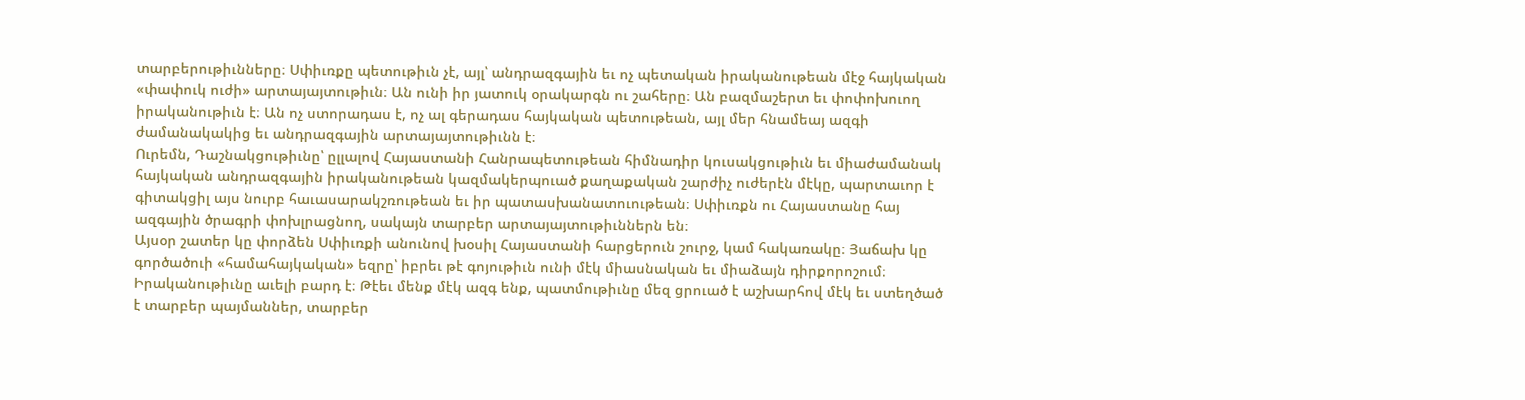տարբերութիւնները։ Սփիւռքը պետութիւն չէ, այլ՝ անդրազգային եւ ոչ պետական իրականութեան մէջ հայկական «փափուկ ուժի» արտայայտութիւն։ Ան ունի իր յատուկ օրակարգն ու շահերը։ Ան բազմաշերտ եւ փոփոխուող իրականութիւն է։ Ան ոչ ստորադաս է, ոչ ալ գերադաս հայկական պետութեան, այլ մեր հնամեայ ազգի ժամանակակից եւ անդրազգային արտայայտութիւնն է։
Ուրեմն, Դաշնակցութիւնը՝ ըլլալով Հայաստանի Հանրապետութեան հիմնադիր կուսակցութիւն եւ միաժամանակ հայկական անդրազգային իրականութեան կազմակերպուած քաղաքական շարժիչ ուժերէն մէկը, պարտաւոր է գիտակցիլ այս նուրբ հաւասարակշռութեան եւ իր պատասխանատուութեան։ Սփիւռքն ու Հայաստանը հայ ազգային ծրագրի փոխլրացնող, սակայն տարբեր արտայայտութիւններն են։
Այսօր շատեր կը փորձեն Սփիւռքի անունով խօսիլ Հայաստանի հարցերուն շուրջ, կամ հակառակը։ Յաճախ կը գործածուի «համահայկական» եզրը՝ իբրեւ թէ գոյութիւն ունի մէկ միասնական եւ միաձայն դիրքորոշում։ Իրականութիւնը աւելի բարդ է։ Թէեւ մենք մէկ ազգ ենք, պատմութիւնը մեզ ցրուած է աշխարհով մէկ եւ ստեղծած է տարբեր պայմաններ, տարբեր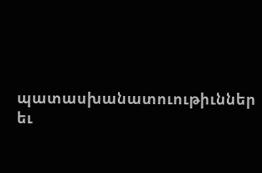պատասխանատուութիւններ եւ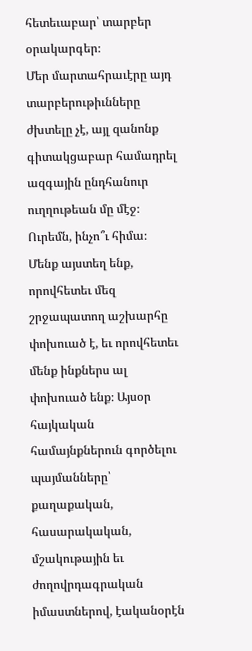հետեւաբար՝ տարբեր օրակարգեր։
Մեր մարտահրաւէրը այդ տարբերութիւնները ժխտելը չէ, այլ զանոնք գիտակցաբար համադրել ազգային ընդհանուր ուղղութեան մը մէջ։
Ուրեմն, ինչո՞ւ հիմա։
Մենք այստեղ ենք, որովհետեւ մեզ շրջապատող աշխարհը փոխուած է, եւ որովհետեւ մենք ինքներս ալ փոխուած ենք։ Այսօր հայկական համայնքներուն գործելու պայմանները՝ քաղաքական, հասարակական, մշակութային եւ ժողովրդագրական իմաստներով, էականօրէն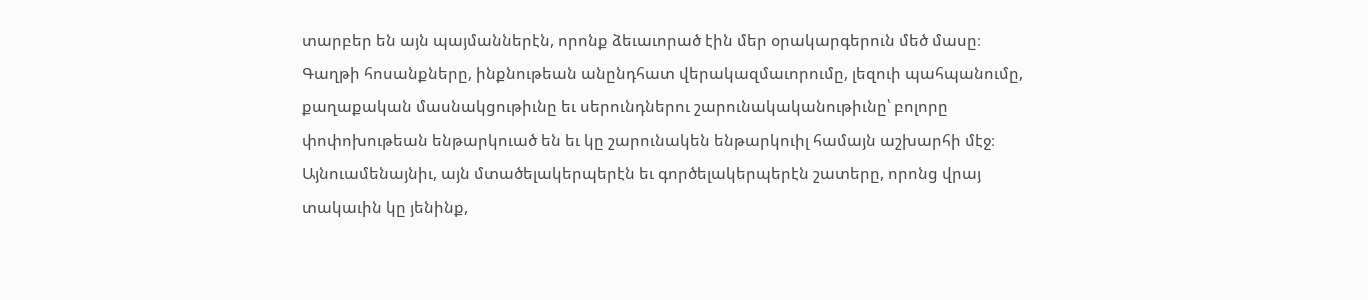տարբեր են այն պայմաններէն, որոնք ձեւաւորած էին մեր օրակարգերուն մեծ մասը։ Գաղթի հոսանքները, ինքնութեան անընդհատ վերակազմաւորումը, լեզուի պահպանումը, քաղաքական մասնակցութիւնը եւ սերունդներու շարունակականութիւնը՝ բոլորը փոփոխութեան ենթարկուած են եւ կը շարունակեն ենթարկուիլ համայն աշխարհի մէջ։
Այնուամենայնիւ, այն մտածելակերպերէն եւ գործելակերպերէն շատերը, որոնց վրայ տակաւին կը յենինք,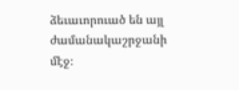ձեւաւորուած են այլ ժամանակաշրջանի մէջ։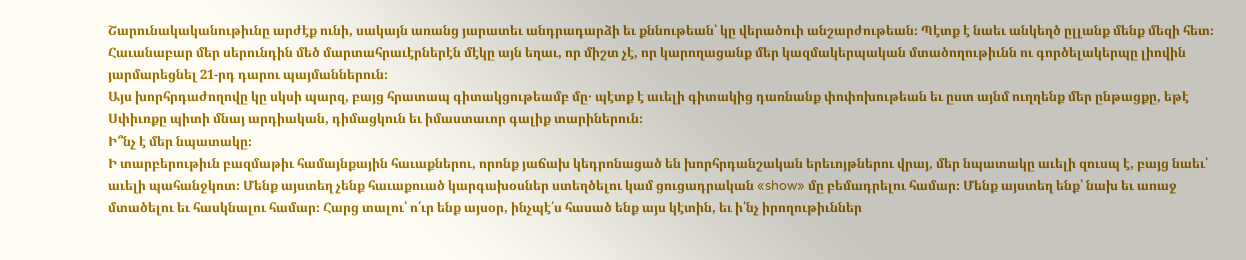Շարունակականութիւնը արժէք ունի, սակայն առանց յարատեւ անդրադարձի եւ քննութեան՝ կը վերածուի անշարժութեան։ Պէտք է նաեւ անկեղծ ըլլանք մենք մեզի հետ։ Հաւանաբար մեր սերունդին մեծ մարտահրաւէրներէն մէկը այն եղաւ, որ միշտ չէ, որ կարողացանք մեր կազմակերպական մտածողութիւնն ու գործելակերպը լիովին յարմարեցնել 21-րդ դարու պայմաններուն։
Այս խորհրդաժողովը կը սկսի պարզ, բայց հրատապ գիտակցութեամբ մը․ պէտք է աւելի գիտակից դառնանք փոփոխութեան եւ ըստ այնմ ուղղենք մեր ընթացքը, եթէ Սփիւռքը պիտի մնայ արդիական, դիմացկուն եւ իմաստաւոր գալիք տարիներուն։
Ի՞նչ է մեր նպատակը։
Ի տարբերութիւն բազմաթիւ համայնքային հաւաքներու, որոնք յաճախ կեդրոնացած են խորհրդանշական երեւոյթներու վրայ, մեր նպատակը աւելի զուսպ է, բայց նաեւ՝ աւելի պահանջկոտ։ Մենք այստեղ չենք հաւաքուած կարգախօսներ ստեղծելու կամ ցուցադրական «show» մը բեմադրելու համար։ Մենք այստեղ ենք՝ նախ եւ առաջ մտածելու եւ հասկնալու համար։ Հարց տալու՝ ո՛ւր ենք այսօր, ինչպէ՛ս հասած ենք այս կէտին, եւ ի՛նչ իրողութիւններ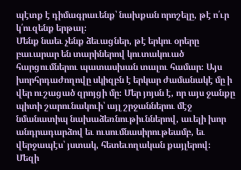պէտք է դիմագրաւենք՝ նախքան որոշելը, թէ ո՛ւր կ՛ուզենք երթալ։
Մենք նաեւ չենք ձեւացներ, թէ երկու օրերը բաւարար են տարիներով կուտակուած հարցումներու պատասխան տալու համար։ Այս խորհրդաժողովը սկիզբն է երկար ժամանակէ մը ի վեր ուշացած զրոյցի մը։ Մեր յոյսն է, որ այս ջանքը պիտի շարունակուի՝ այլ շրջաններու մէջ նմանատիպ նախաձեռնութիւններով, աւելի խոր անդրադարձով եւ ուսումնասիրութեամբ, եւ վերջապէս՝ յստակ, հետեւողական քայլերով։
Մեզի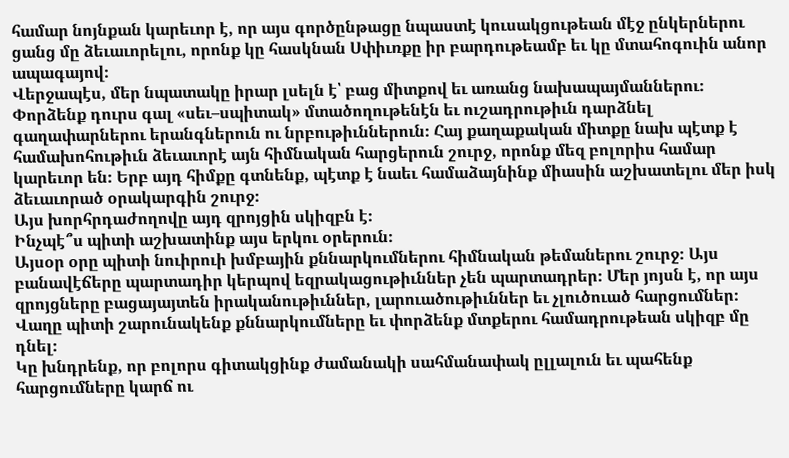համար նոյնքան կարեւոր է, որ այս գործընթացը նպաստէ կուսակցութեան մէջ ընկերներու ցանց մը ձեւաւորելու, որոնք կը հասկնան Սփիւռքը իր բարդութեամբ եւ կը մտահոգուին անոր ապագայով։
Վերջապէս, մեր նպատակը իրար լսելն է՝ բաց միտքով եւ առանց նախապայմաններու։ Փորձենք դուրս գալ «սեւ–սպիտակ» մտածողութենէն եւ ուշադրութիւն դարձնել գաղափարներու երանգներուն ու նրբութիւններուն։ Հայ քաղաքական միտքը նախ պէտք է համախոհութիւն ձեւաւորէ այն հիմնական հարցերուն շուրջ, որոնք մեզ բոլորիս համար կարեւոր են։ Երբ այդ հիմքը գտնենք, պէտք է նաեւ համաձայնինք միասին աշխատելու մեր իսկ ձեւաւորած օրակարգին շուրջ։
Այս խորհրդաժողովը այդ զրոյցին սկիզբն է։
Ինչպէ՞ս պիտի աշխատինք այս երկու օրերուն։
Այսօր օրը պիտի նուիրուի խմբային քննարկումներու հիմնական թեմաներու շուրջ։ Այս բանավէճերը պարտադիր կերպով եզրակացութիւններ չեն պարտադրեր։ Մեր յոյսն է, որ այս զրոյցները բացայայտեն իրականութիւններ, լարուածութիւններ եւ չլուծուած հարցումներ։ Վաղը պիտի շարունակենք քննարկումները եւ փորձենք մտքերու համադրութեան սկիզբ մը դնել։
Կը խնդրենք, որ բոլորս գիտակցինք ժամանակի սահմանափակ ըլլալուն եւ պահենք հարցումները կարճ ու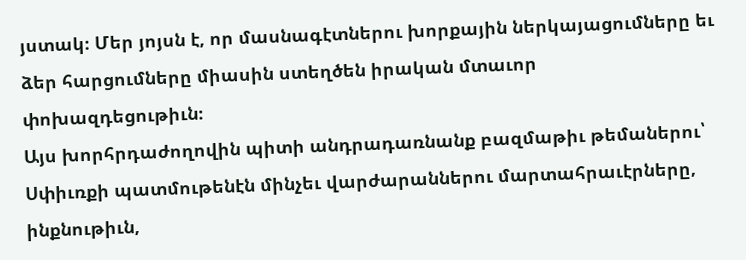յստակ։ Մեր յոյսն է, որ մասնագէտներու խորքային ներկայացումները եւ ձեր հարցումները միասին ստեղծեն իրական մտաւոր փոխազդեցութիւն։
Այս խորհրդաժողովին պիտի անդրադառնանք բազմաթիւ թեմաներու՝ Սփիւռքի պատմութենէն մինչեւ վարժարաններու մարտահրաւէրները, ինքնութիւն,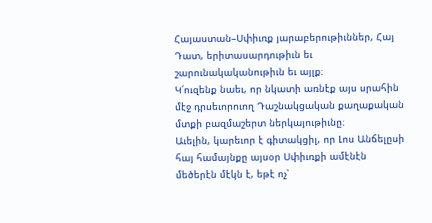Հայաստան–Սփիւռք յարաբերութիւններ, Հայ Դատ, երիտասարդութիւն եւ շարունակականութիւն եւ այլք։
Կ՛ուզենք նաեւ, որ նկատի առնէք այս սրահին մէջ դրսեւորուող Դաշնակցական քաղաքական մտքի բազմաշերտ ներկայութիւնը։
Աւելին, կարեւոր է գիտակցիլ, որ Լոս Անճելըսի հայ համայնքը այսօր Սփիւռքի ամէնէն մեծերէն մէկն է, եթէ ոչ՝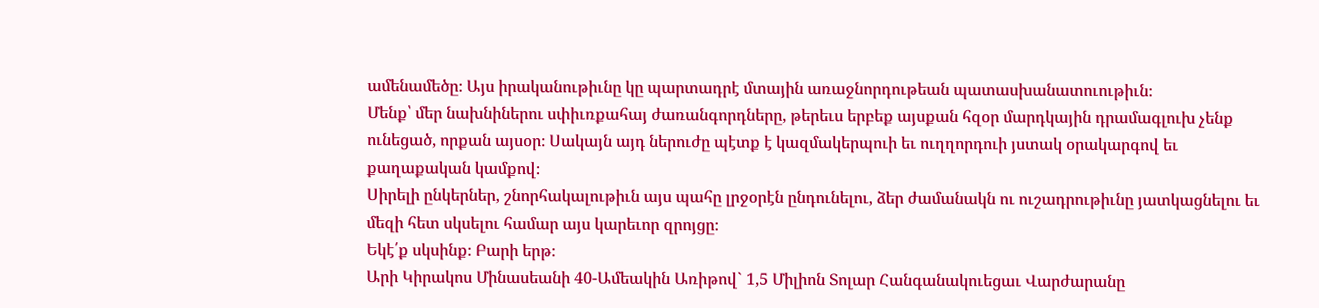ամենամեծը։ Այս իրականութիւնը կը պարտադրէ մտային առաջնորդութեան պատասխանատուութիւն։
Մենք՝ մեր նախնիներու սփիւռքահայ ժառանգորդները, թերեւս երբեք այսքան հզօր մարդկային դրամագլուխ չենք ունեցած, որքան այսօր։ Սակայն այդ ներուժը պէտք է կազմակերպուի եւ ուղղորդուի յստակ օրակարգով եւ քաղաքական կամքով։
Սիրելի ընկերներ, շնորհակալութիւն այս պահը լրջօրէն ընդունելու, ձեր ժամանակն ու ուշադրութիւնը յատկացնելու եւ մեզի հետ սկսելու համար այս կարեւոր զրոյցը։
Եկէ՛ք սկսինք։ Բարի երթ։
Արի Կիրակոս Մինասեանի 40-Ամեակին Առիթով` 1,5 Միլիոն Տոլար Հանգանակուեցաւ Վարժարանը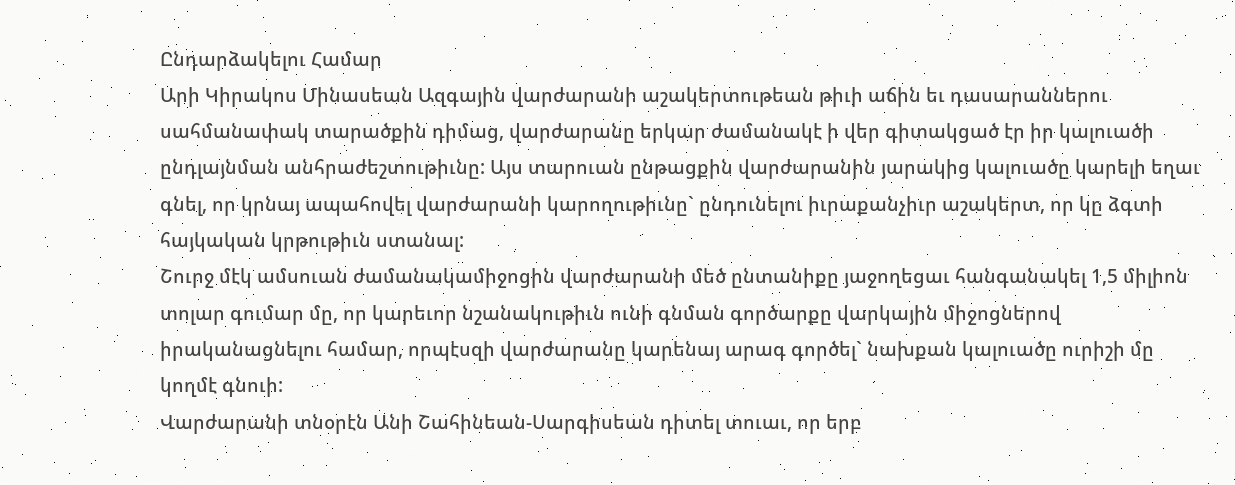Ընդարձակելու Համար
Արի Կիրակոս Մինասեան Ազգային վարժարանի աշակերտութեան թիւի աճին եւ դասարաններու սահմանափակ տարածքին դիմաց, վարժարանը երկար ժամանակէ ի վեր գիտակցած էր իր կալուածի ընդլայնման անհրաժեշտութիւնը: Այս տարուան ընթացքին վարժարանին յարակից կալուածը կարելի եղաւ գնել, որ կրնայ ապահովել վարժարանի կարողութիւնը` ընդունելու իւրաքանչիւր աշակերտ, որ կը ձգտի հայկական կրթութիւն ստանալ:
Շուրջ մէկ ամսուան ժամանակամիջոցին վարժարանի մեծ ընտանիքը յաջողեցաւ հանգանակել 1,5 միլիոն տոլար գումար մը, որ կարեւոր նշանակութիւն ունի գնման գործարքը վարկային միջոցներով իրականացնելու համար, որպէսզի վարժարանը կարենայ արագ գործել` նախքան կալուածը ուրիշի մը կողմէ գնուի:
Վարժարանի տնօրէն Անի Շահինեան-Սարգիսեան դիտել տուաւ, որ երբ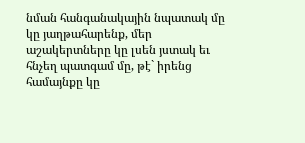նման հանգանակային նպատակ մը կը յաղթահարենք, մեր աշակերտները կը լսեն յստակ եւ հնչեղ պատգամ մը, թէ` իրենց համայնքը կը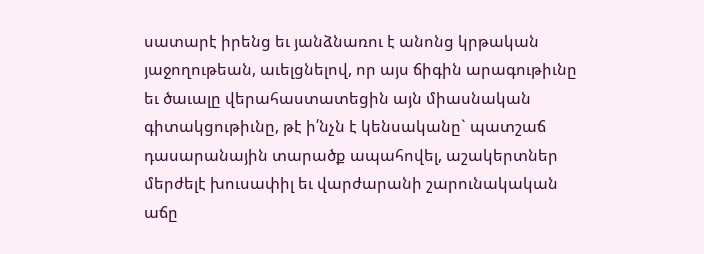սատարէ իրենց եւ յանձնառու է անոնց կրթական յաջողութեան, աւելցնելով, որ այս ճիգին արագութիւնը եւ ծաւալը վերահաստատեցին այն միասնական գիտակցութիւնը, թէ ի՛նչն է կենսականը` պատշաճ դասարանային տարածք ապահովել, աշակերտներ մերժելէ խուսափիլ եւ վարժարանի շարունակական աճը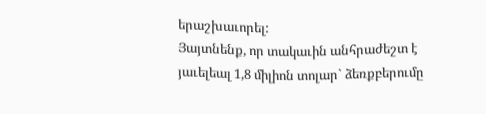երաշխաւորել:
Յայտնենք, որ տակաւին անհրաժեշտ է յաւելեալ 1,8 միլիոն տոլար` ձեռքբերումը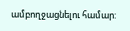ամբողջացնելու համար: